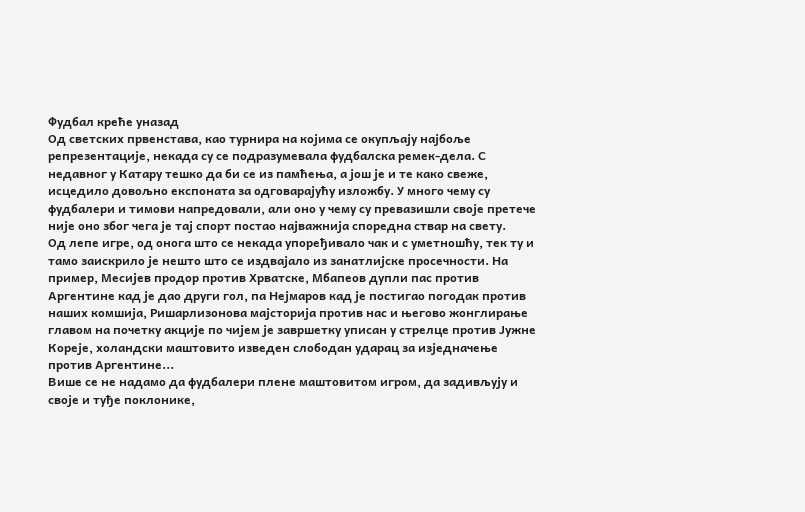Фудбал креће уназад
Од светских првенстава, као турнира на којима се окупљају најбоље репрезентације, некада су се подразумевала фудбалска ремек-дела. С недавног у Катару тешко да би се из памћења, а још је и те како свеже, исцедило довољно експоната за одговарајућу изложбу. У много чему су фудбалери и тимови напредовали, али оно у чему су превазишли своје претече није оно због чега је тај спорт постао најважнија споредна ствар на свету.
Од лепе игре, од онога што се некада упоређивало чак и с уметношћу, тек ту и тамо заискрило је нешто што се издвајало из занатлијске просечности. На пример, Месијев продор против Хрватске, Мбапеoв дупли пас против Аргентине кад је дао други гол, па Нејмаров кад је постигао погодак против наших комшија, Ришарлизонова мајсторија против нас и његово жонглирање главом на почетку акције по чијем је завршетку уписан у стрелце против Јужне Кореје, холандски маштовито изведен слободан ударац за изједначење против Аргентине...
Више се не надамо да фудбалери плене маштовитом игром, да задивљују и своје и туђе поклонике,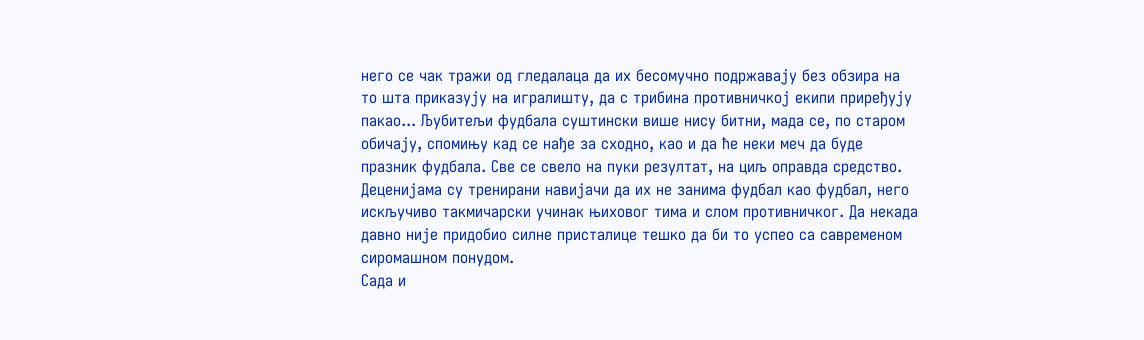него се чак тражи од гледалаца да их бесомучно подржавају без обзира на то шта приказују на игралишту, да с трибина противничкој екипи приређују пакао... Љубитељи фудбала суштински више нису битни, мада се, по старом обичају, спомињу кад се нађе за сходно, као и да ће неки меч да буде празник фудбала. Све се свело на пуки резултат, на циљ оправда средство. Деценијама су тренирани навијачи да их не занима фудбал као фудбал, него искључиво такмичарски учинак њиховог тима и слом противничког. Да некада давно није придобио силне присталице тешко да би то успео са савременом сиромашном понудом.
Сада и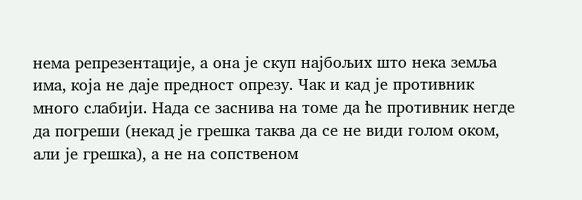нема репрезентације, а она је скуп најбољих што нека земља има, која не даје предност опрезу. Чак и кад је противник много слабији. Нада се заснива на томе да ће противник негде да погреши (некад је грешка таква да се не види голом оком, али је грешка), а не на сопственом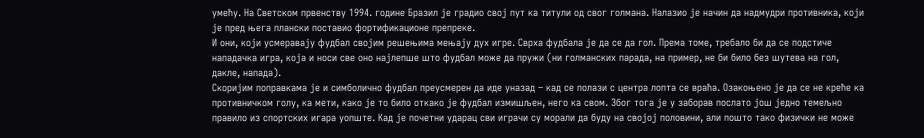умећу. На Светском првенству 1994. године Бразил је градио свој пут ка титули од свог голмана. Налазио је начин да надмудри противника, који је пред њега плански поставио фортификационе препреке.
И они, који усмеравају фудбал својим решењима мењају дух игре. Сврха фудбала је да се да гол. Према томе, требало би да се подстиче нападачка игра, која и носи све оно најлепше што фудбал може да пружи (ни голманских парада, на пример, не би било без шутева на гол, дакле, напада).
Скоријим поправкама је и симболично фудбал преусмерен да иде уназад – кад се полази с центра лопта се враћа. Озакоњено је да се не креће ка противничком голу, ка мети, како је то било откако је фудбал измишљен, него ка свом. Због тога је у заборав послато још једно темељно правило из спортских игара уопште. Кад је почетни ударац сви играчи су морали да буду на својој половини, али пошто тако физички не може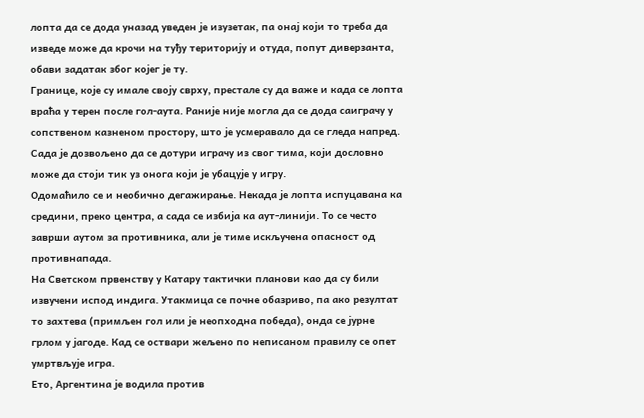лопта да се дода уназад уведен је изузетак, па онај који то треба да изведе може да крочи на туђу територију и отуда, попут диверзанта, обави задатак због којег је ту.
Границе, које су имале своју сврху, престале су да важе и када се лопта враћа у терен после гол-аута. Раније није могла да се дода саиграчу у сопственом казненом простору, што је усмеравало да се гледа напред. Сада је дозвољено да се дотури играчу из свог тима, који дословно може да стоји тик уз онога који је убацује у игру.
Одомаћило се и необично дегажирање. Некада је лопта испуцавана ка средини, преко центра, а сада се избија ка аут-линији. То се често заврши аутом за противника, али је тиме искључена опасност од противнапада.
На Светском првенству у Катару тактички планови као да су били извучени испод индига. Утакмица се почне обазриво, па ако резултат то захтева (примљен гол или је неопходна победа), онда се јурне грлом у јагоде. Кад се оствари жељено по неписаном правилу се опет умртвљује игра.
Ето, Аргентина је водила против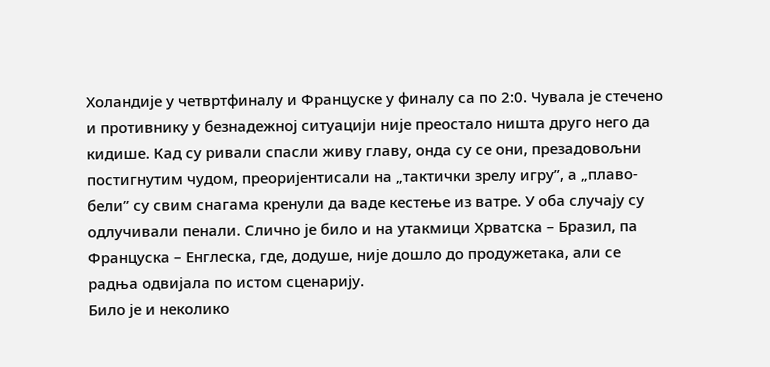Холандије у четвртфиналу и Француске у финалу са по 2:0. Чувала је стечено и противнику у безнадежној ситуацији није преостало ништа друго него да кидише. Кад су ривали спасли живу главу, онда су се они, презадовољни постигнутим чудом, преоријентисали на „тактички зрелу игру”, а „плаво-бели” су свим снагама кренули да ваде кестење из ватре. У оба случају су одлучивали пенали. Слично је било и на утакмици Хрватска – Бразил, па Француска – Енглеска, где, додуше, није дошло до продужетака, али се радња одвијала по истом сценарију.
Било је и неколико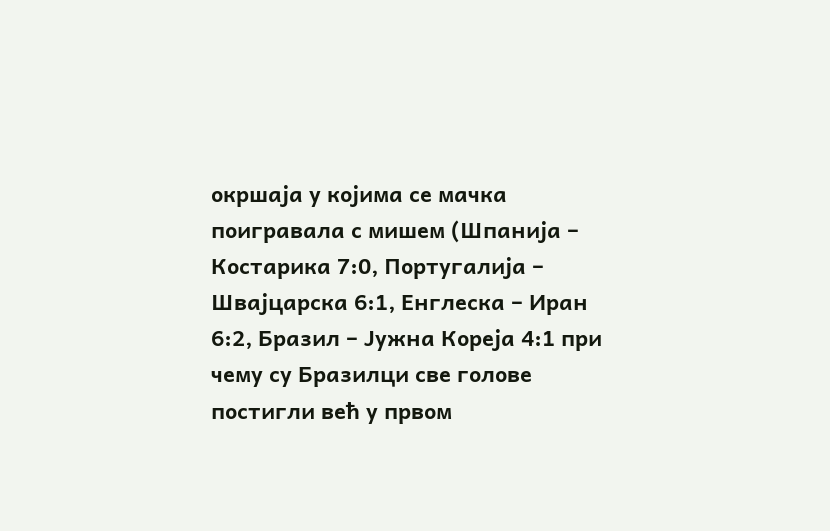окршаја у којима се мачка поигравала с мишем (Шпанија – Костарика 7:0, Португалија – Швајцарска 6:1, Енглеска – Иран 6:2, Бразил – Јужна Кореја 4:1 при чему су Бразилци све голове постигли већ у првом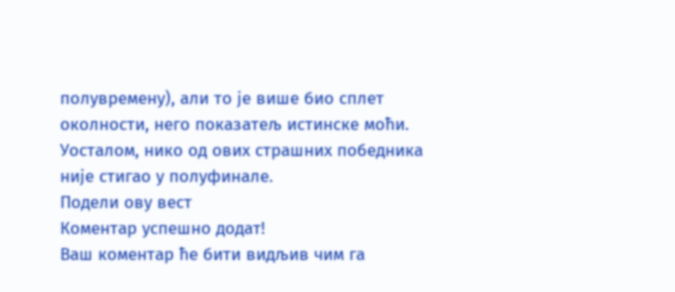полувремену), али то је више био сплет околности, него показатељ истинске моћи. Уосталом, нико од ових страшних победника није стигао у полуфинале.
Подели ову вест
Комeнтар успeшно додат!
Ваш комeнтар ћe бити видљив чим га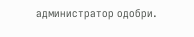администратор одобри.